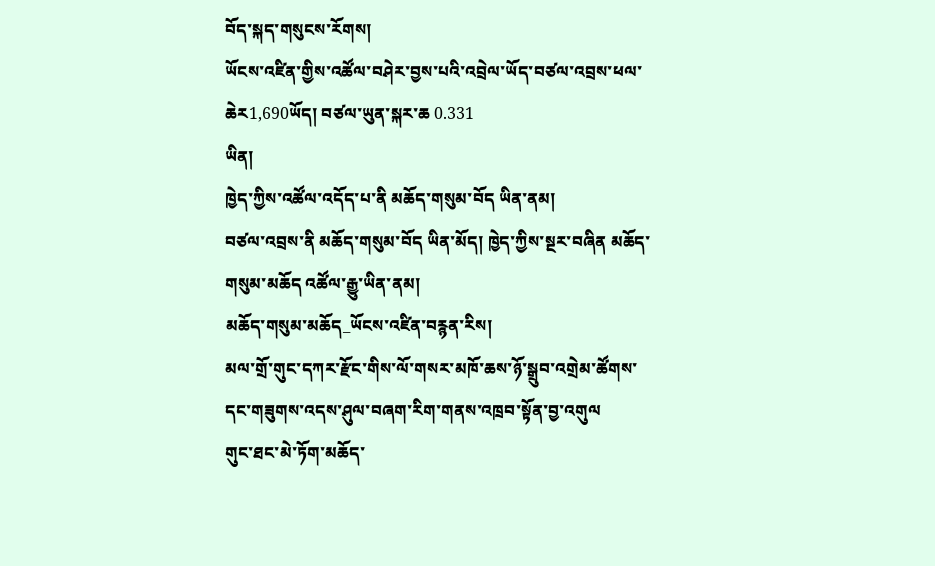བོད་སྐད་གསུངས་རོགས།
ཡོངས་འཛིན་གྱིས་འཚོལ་བཤེར་བྱས་པའི་འབྲེལ་ཡོད་བཙལ་འབྲས་ཕལ་ཆེར1,690ཡོད། བཙལ་ཡུན་སྐར་ཆ 0.331
ཡིན།
ཁྱེད་ཀྱིས་འཚོལ་འདོད་པ་ནི མཆོད་གསུམ་བོད ཡིན་ནམ།
བཙལ་འབྲས་ནི མཆོད་གསུམ་བོད ཡིན་མོད། ཁྱེད་ཀྱིས་སྔར་བཞིན མཆོད་གསུམ་མཆོད འཚོལ་རྒྱུ་ཡིན་ནམ།
མཆོད་གསུམ་མཆོད_ཡོངས་འཛིན་བརྙན་རིས།
མལ་གྲོ་གུང་དཀར་རྫོང་གིས་ལོ་གསར་མཁོ་ཆས་ཉོ་སྒྲུབ་འགྲེམ་ཚོགས་དང་གཟུགས་འདས་ཤུལ་བཞག་རིག་གནས་འཁྲབ་སྟོན་བྱ་འགུལ
གུང་ཐང་མེ་ཏོག་མཆོད་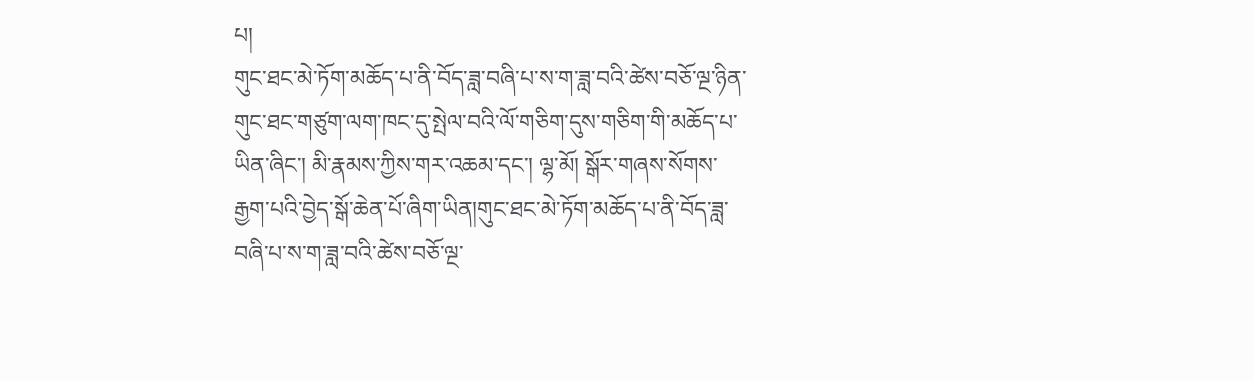པ།
གུང་ཐང་མེ་ཏོག་མཆོད་པ་ནི་བོད་ཟླ་བཞི་པ་ས་ག་ཟླ་བའི་ཚེས་བཅོ་ལྔ་ཉིན་གུང་ཐང་གཙུག་ལག་ཁང་དུ་སྤེལ་བའི་ལོ་གཅིག་དུས་གཅིག་གི་མཆོད་པ་ཡིན་ཞིང་། མི་རྣམས་ཀྱིས་གར་འཆམ་དང་། ལྷ་མོ། སྒོར་གཞས་སོགས་རྒྱག་པའི་བྱེད་སྒོ་ཆེན་པོ་ཞིག་ཡིན།གུང་ཐང་མེ་ཏོག་མཆོད་པ་ནི་བོད་ཟླ་བཞི་པ་ས་ག་ཟླ་བའི་ཚེས་བཅོ་ལྔ་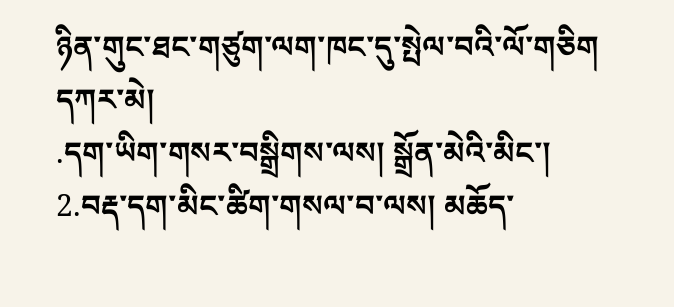ཉིན་གུང་ཐང་གཙུག་ལག་ཁང་དུ་སྤེལ་བའི་ལོ་གཅིག
དཀར་མེ།
.དག་ཡིག་གསར་བསྒྲིགས་ལས། སྒྲོན་མེའི་མིང་། 2.བརྡ་དག་མིང་ཚིག་གསལ་བ་ལས། མཆོད་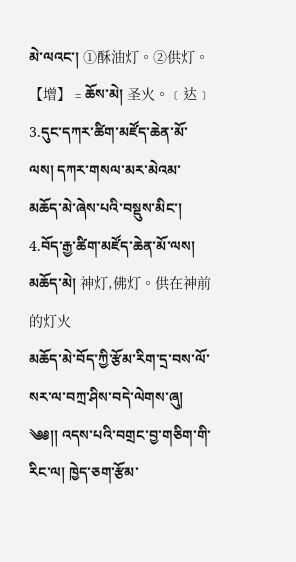མེ་ལའང་། ①酥油灯。②供灯。【增】﹦ཆོས་མེ། 圣火。﹝达﹞ 3.དུང་དཀར་ཚིག་མཛོད་ཆེན་མོ་ལས། དཀར་གསལ་མར་མེའམ་མཆོད་མེ་ཞེས་པའི་བསྡུས་མིང་། 4.བོད་རྒྱ་ཚིག་མཛོད་ཆེན་མོ་ལས། མཆོད་མེ། 神灯,佛灯。供在神前的灯火
མཆོད་མེ་བོད་ཀྱི་རྩོམ་རིག་དྲ་བས་ལོ་སར་ལ་བཀྲ་ཤིས་བདེ་ལེགས་ཞུ།
༄༅།། འདས་པའི་བགྲང་བྱ་གཅིག་གི་རིང་ལ། ཁྱེད་ཅག་རྩོམ་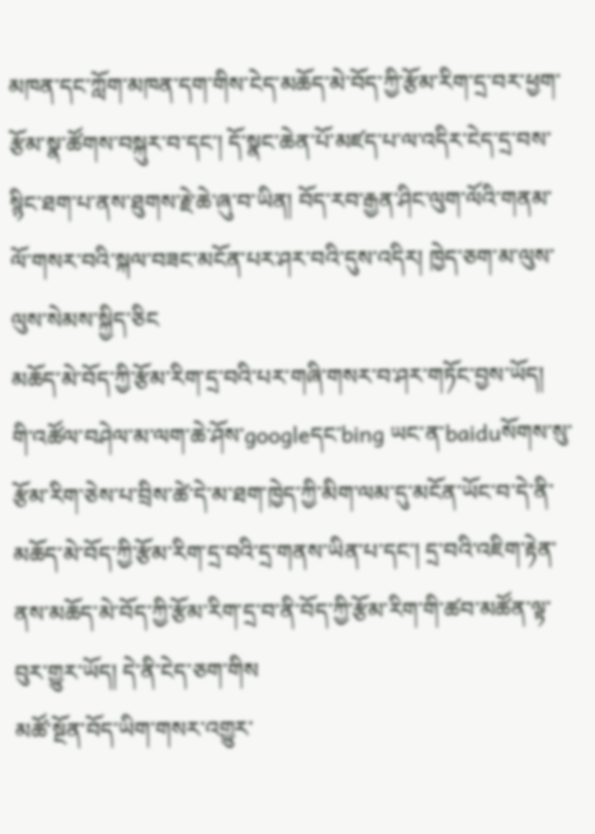མཁན་དང་ཀློག་མཁན་དག་གིས་ངེད་མཆོད་མེ་བོད་ཀྱི་རྩོམ་རིག་དྲ་བར་ཕྱག་རྩོམ་སྣ་ཚོགས་བསྐུར་བ་དང་། དོ་སྣང་ཆེན་པོ་མཛད་པ་ལ་འདིར་ངེད་དྲ་བས་སྙིང་ཐག་པ་ནས་ཐུགས་རྗེ་ཆེ་ཞུ་བ་ཡིན། བོད་རབ་རྒྱན་ཤིང་ལུག་ལོའི་གནམ་ལོ་གསར་བའི་སྐལ་བཟང་མངོན་པར་ཤར་བའི་དུས་འདིར། ཁྱེད་ཅག་མ་ལུས་ལུས་སེམས་སྐྱིད་ཅིང
མཆོད་མེ་བོད་ཀྱི་རྩོམ་རིག་དྲ་བའི་པར་གཞི་གསར་བ་ཤར་གཏོང་བྱས་ཡོད།
གི་འཚོལ་བཤེལ་མ་ལག་ཆེ་ཤོས་googleདང་bing ཡང་ན་baiduསོགས་སུ་རྩོམ་རིག་ཅེས་པ་བྲིས་ཚེ་དེ་མ་ཐག་ཁྱེད་ཀྱི་མིག་ལམ་དུ་མངོན་ཡོང་བ་དེ་ནི་མཆོད་མེ་བོད་ཀྱི་རྩོམ་རིག་དྲ་བའི་དྲ་གནས་ཡིན་པ་དང་། དྲ་བའི་འཇིག་རྟེན་ནས་མཆོད་མེ་བོད་ཀྱི་རྩོམ་རིག་དྲ་བ་ནི་བོད་ཀྱི་རྩོམ་རིག་གི་ཚབ་མཚོན་ལྟ་བུར་གྱུར་ཡོད། དེ་ནི་ངེད་ཅག་གིས
མཚོ་སྔོན་བོད་ཡིག་གསར་འགྱུར་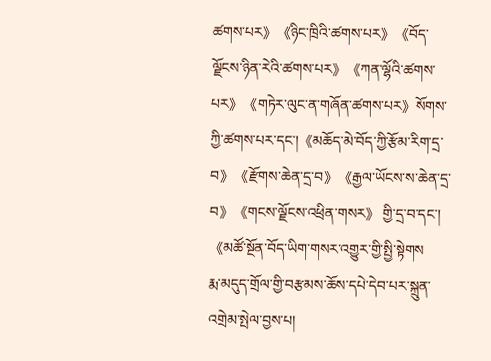ཚགས་པར》《ཉིང་ཁྲིའི་ཚགས་པར》《བོད་ལྗོངས་ཉིན་རེའི་ཚགས་པར》《ཀན་ལྷོའི་ཚགས་པར》《གཏེར་ལུང་ན་གཞོན་ཚགས་པར》སོགས་ཀྱི་ཚགས་པར་དང་།《མཆོད་མེ་བོད་ཀྱི་རྩོམ་རིག་དྲ་བ》《རྫོགས་ཆེན་དྲ་བ》《རྒྱལ་ཡོངས་ས་ཆེན་དྲ་བ》《གངས་ལྗོངས་འཕྲིན་གསར》 གྱི་དྲ་བ་དང་།《མཚོ་སྔོན་བོད་ཡིག་གསར་འགྱུར་གྱི་སྤྱི་སྟེགས
རྨ་མདུད་གྲོལ་གྱི་བརྩམས་ཆོས་དཔེ་དེབ་པར་སྐྲུན་འགྲེམ་སྤེལ་བྱས་པ།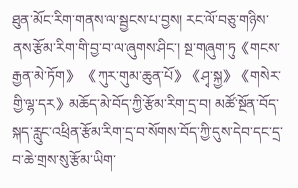ཐུན་མོང་རིག་གནས་ལ་སྦྱངས་པ་བྱས། རང་ལོ་བཅུ་གཉིས་ནས་རྩོམ་རིག་གི་བྱ་བ་ལ་ཞུགས་ཤིང་། སྔ་གཞུག་ཏུ《གངས་རྒྱན་མེ་ཏོག》 《ཀུར་གུམ་ཆུན་པོ》《ཤྭ་སྐྱ》《གསེར་གྱི་ལྷ་དར》མཆོད་མེ་བོད་ཀྱི་རྩོམ་རིག་དྲ་བ། མཚོ་སྔོན་བོད་སྐད་རླུང་འཕྲིན་རྩོམ་རིག་དྲ་བ་སོགས་བོད་ཀྱི་དུས་དེབ་དང་དྲ་བ་ཆེ་གྲས་སུ་རྩོམ་ཡིག་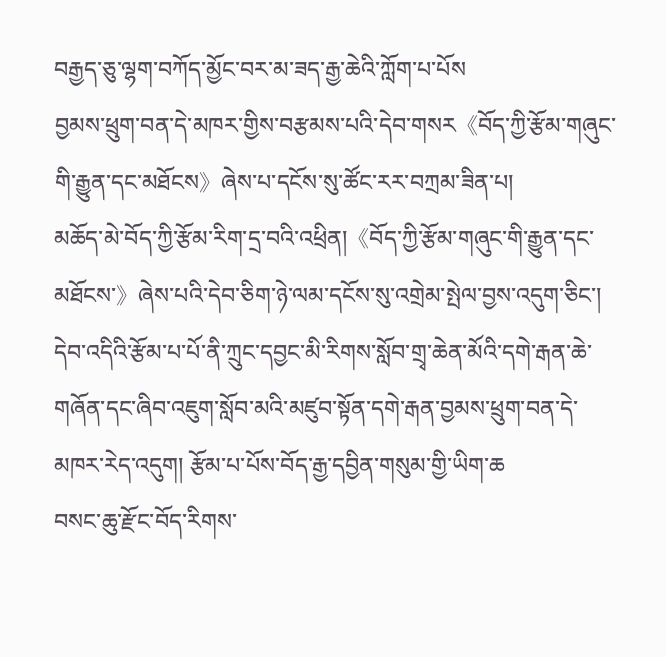བརྒྱད་ཅུ་ལྷག་བཀོད་མྱོང་བར་མ་ཟད་རྒྱ་ཆེའི་ཀློག་པ་པོས
བྱམས་ཕྲུག་བན་དེ་མཁར་གྱིས་བརྩམས་པའི་དེབ་གསར《བོད་ཀྱི་རྩོམ་གཞུང་གི་རྒྱུན་དང་མཐོངས》ཞེས་པ་དངོས་སུ་ཚོང་རར་བཀྲམ་ཟིན་པ།
མཆོད་མེ་བོད་ཀྱི་རྩོམ་རིག་དྲ་བའི་འཕྲིན།《བོད་ཀྱི་རྩོམ་གཞུང་གི་རྒྱུན་དང་མཐོངས་》ཞེས་པའི་དེབ་ཅིག་ཉེ་ལམ་དངོས་སུ་འགྲེམ་སྤེལ་བྱས་འདུག་ཅིང་། དེབ་འདིའི་རྩོམ་པ་པོ་ནི་ཀྲུང་དབྱང་མི་རིགས་སློབ་གྲྭ་ཆེན་མོའི་དགེ་རྒན་ཆེ་གཞོན་དང་ཞིབ་འཇུག་སློབ་མའི་མཛུབ་སྟོན་དགེ་རྒན་བྱམས་ཕྲུག་བན་དེ་མཁར་རེད་འདུག། རྩོམ་པ་པོས་བོད་རྒྱ་དབྱིན་གསུམ་གྱི་ཡིག་ཆ
བསང་ཆུ་རྫོང་བོད་རིགས་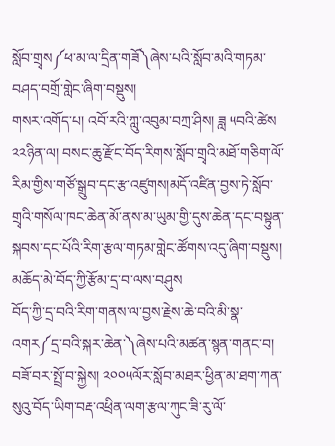སློབ་གྲྭས༼ཕ་མ་ལ་དྲིན་གཟོ༽ཞེས་པའི་སློབ་མའི་གཏམ་བཤད་བགྲོ་གླེང་ཞིག་བསྡུས།
གསར་འགོད་པ། འབོ་རའི་ཀླུ་འབུམ་བཀྲ་ཤིས། ཟླ ༥བའི་ཚེས ༢༢ཉིན་ལ། བསང་ཆུ་རྫོང་བོད་རིགས་སློབ་གྲྭའི་མཐོ་གཅིག་ལོ་རིམ་གྱིས་གཙོ་སྒྲུབ་དང་རྩ་འཛུགས།མདོ་འཛིན་བྱས་ཏེ་སློབ་གྲྭའི་གསོལ་ཁང་ཆེན་མོ་ནས་མ་ཡུམ་གྱི་དུས་ཆེན་དང་བསྟུན་སྐབས་དང་པོའི་རིག་རྩལ་གཏམ་གླེང་ཚོགས་འདུ་ཞིག་བསྡུས། མཆོད་མེ་བོད་ཀྱི་རྩོམ་དྲ་བ་ལས་བཤུས
བོད་ཀྱི་དྲ་བའི་རིག་གནས་ལ་བྱས་རྗེས་ཆེ་བའི་མི་སྣ་འགར༼དྲ་བའི་སྐར་ཆེན་༽ཞེས་པའི་མཚན་སྙན་གནང་བ།
བཟོ་བར་སྤྲོ་བ་སྐྱེས། ༢༠༠༥ལོར་སློབ་མཐར་ཕྱིན་མ་ཐག་ཀན་སུའུ་བོད་ཡིག་བརྡ་འཕྲིན་ལག་རྩལ་ཀུང་ཟི་རུ་ལོ་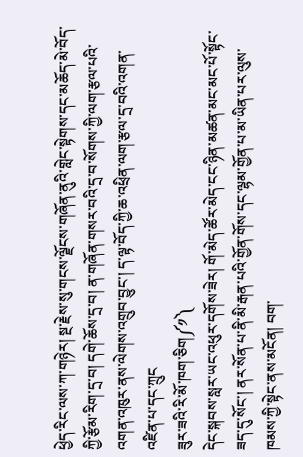ཕྱེད་རིང་ལས་ཀ་གཉེར། སྔ་རྗེས་སུ་གངས་ལྗོངས་གཞོན་ནུའི་གླེང་སྟེགས་དང་མཆོད་མེ་བོད་ཀྱི་རྩོམ་རིག་དྲ་བ། དགེ་ཆོས་དྲ་བ། ན་གཞོན་གསར་བའི་དྲ་བ་སོགས་ཀྱི་ལག་རྩལ་པའི་འགན་འཁུར་ནས་ལེགས་འགྲུབ་བྱུང་། ད་ལྟ་བོད་ཀྱི་ཆ་འཕྲིན་ལག་རྩལ་དྲ་བའི་འགན་འཛིན་པ་དང་ཀྲུང
ཟུར་ཟའི་རི་མོ་ཁག་ཅིག༼༡༽
དེང་སྐབས་སླར་ཡང་འཕུར་དགོས་ཟེར། གོ་མེད་ཚོར་མེད་ངང་ཉིན་མཚན་མང་མང་པོ་སྟོང་ཟད་དུ་སོང་། ནར་སོན་པ་ནི་མི་རྒན་པའི་གྱོན་གོས་དང་ལྷམ་གྱོན་པ་མ་ཡིན་པར་ལུས་ཁམས་ཀྱི་སྟེང་ནས་མངོན། བག་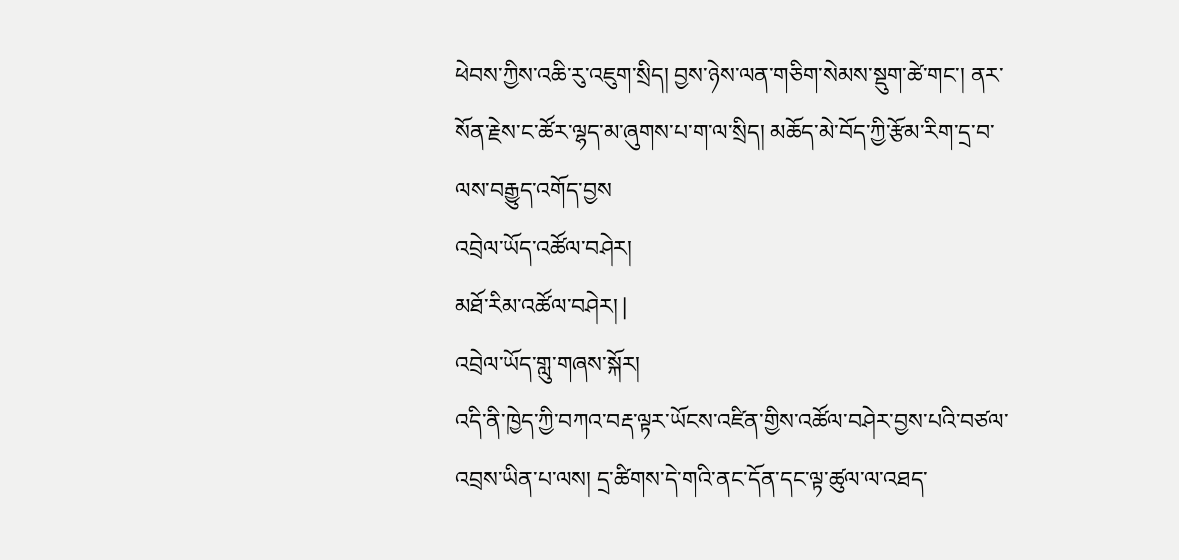ཕེབས་ཀྱིས་འཆི་རུ་འཇུག་སྲིད། བྱས་ཉེས་ལན་གཅིག་སེམས་སྡུག་ཚེ་གང་། ནར་སོན་རྗེས་ང་ཚོར་ལྷད་མ་ཞུགས་པ་ག་ལ་སྲིད། མཆོད་མེ་བོད་ཀྱི་རྩོམ་རིག་དྲ་བ་ལས་བརྒྱུད་འགོད་བྱས
འབྲེལ་ཡོད་འཚོལ་བཤེར།
མཐོ་རིམ་འཚོལ་བཤེར། |
འབྲེལ་ཡོད་གླུ་གཞས་སྐོར།
འདི་ནི་ཁྱེད་ཀྱི་བཀའ་བརྡ་ལྟར་ཡོངས་འཛིན་གྱིས་འཚོལ་བཤེར་བྱས་པའི་བཙལ་འབྲས་ཡིན་པ་ལས། དྲ་ཚིགས་དེ་གའི་ནང་དོན་དང་ལྟ་ཚུལ་ལ་འཐད་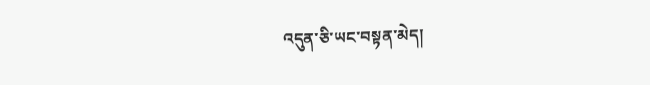འདུན་ཅི་ཡང་བསྟན་མེད།